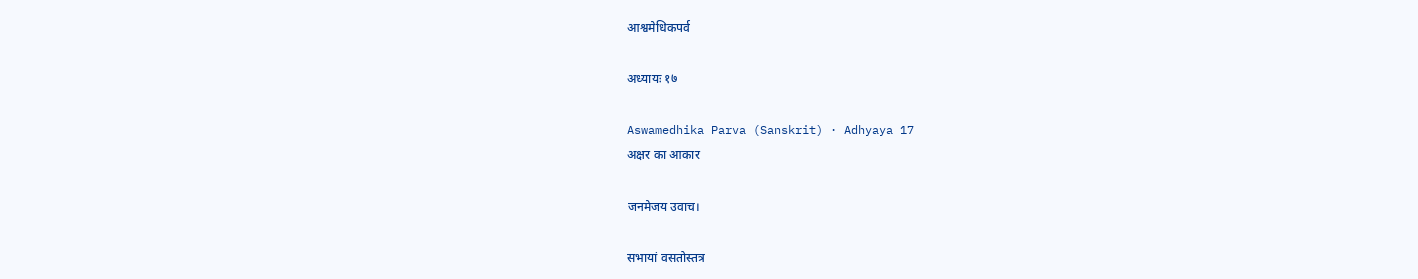आश्वमेधिकपर्व

अध्यायः १७

Aswamedhika Parva (Sanskrit) · Adhyaya 17
अक्षर का आकार

जनमेजय उवाच।

सभायां वसतोस्तत्र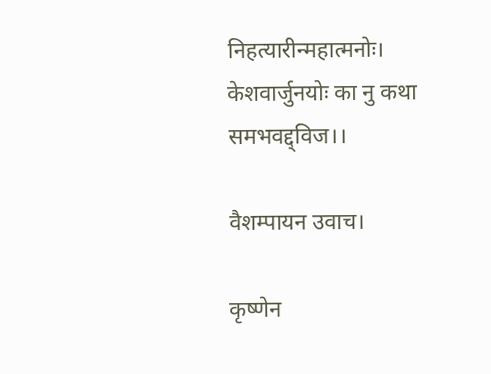निहत्यारीन्महात्मनोः।
केशवार्जुनयोः का नु कथा समभवद्द्विज।।

वैशम्पायन उवाच।

कृष्णेन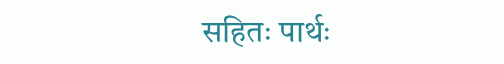सहितः पार्थः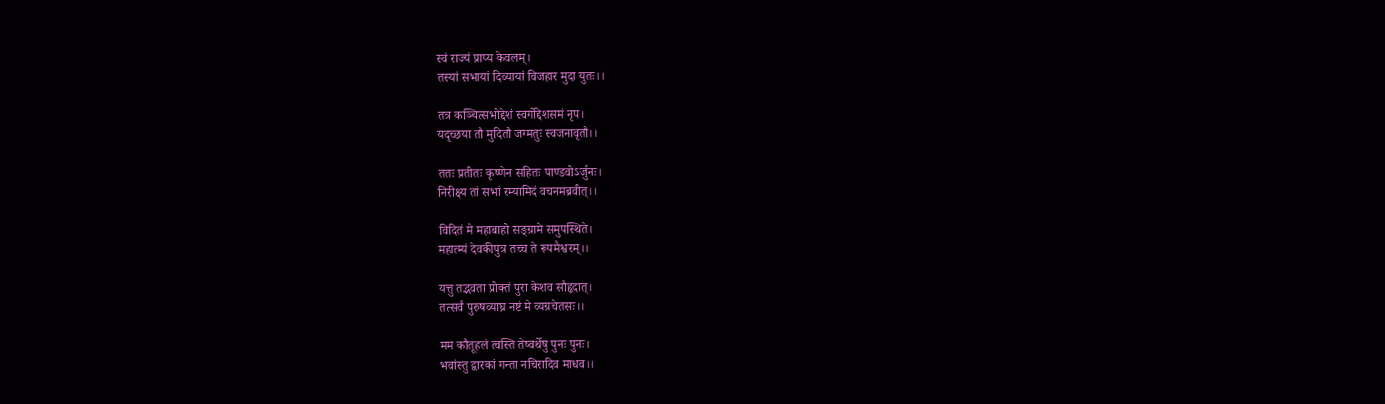स्वं राज्यं प्राप्य केवलम्।
तस्यां सभायां दिव्यायां विजहार मुदा युतः।।

तत्र कञ्चित्सभोद्देशं स्वर्गोद्देशसमं नृप।
यदृच्छया तौ मुदितौ जग्मतुः स्वजनावृतौ।।

ततः प्रतीतः कृष्णेन सहितः पाण्डवोऽर्जुनः।
निरीक्ष्य तां सभां रम्यामिदं वचनमब्रवीत्।।

विदितं मे महाबाहो सङ्ग्रामे समुपस्थिते।
महात्म्यं देवकीपुत्र तच्च ते रूपमैश्वरम्।।

यत्तु तद्भवता प्रोक्तं पुरा केशव सौहृदात्।
तत्सर्वं पुरुषव्याघ्र नष्टं मे व्यग्रचेतसः।।

मम कौतूहलं त्वस्ति तेष्वर्थेषु पुनः पुनः।
भवांस्तु द्वारकां गन्ता नचिरादिव माधव।।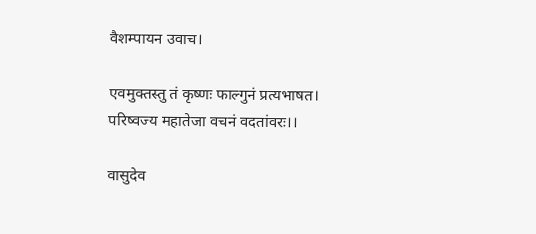वैशम्पायन उवाच।

एवमुक्तस्तु तं कृष्णः फाल्गुनं प्रत्यभाषत।
परिष्वज्य महातेजा वचनं वदतांवरः।।

वासुदेव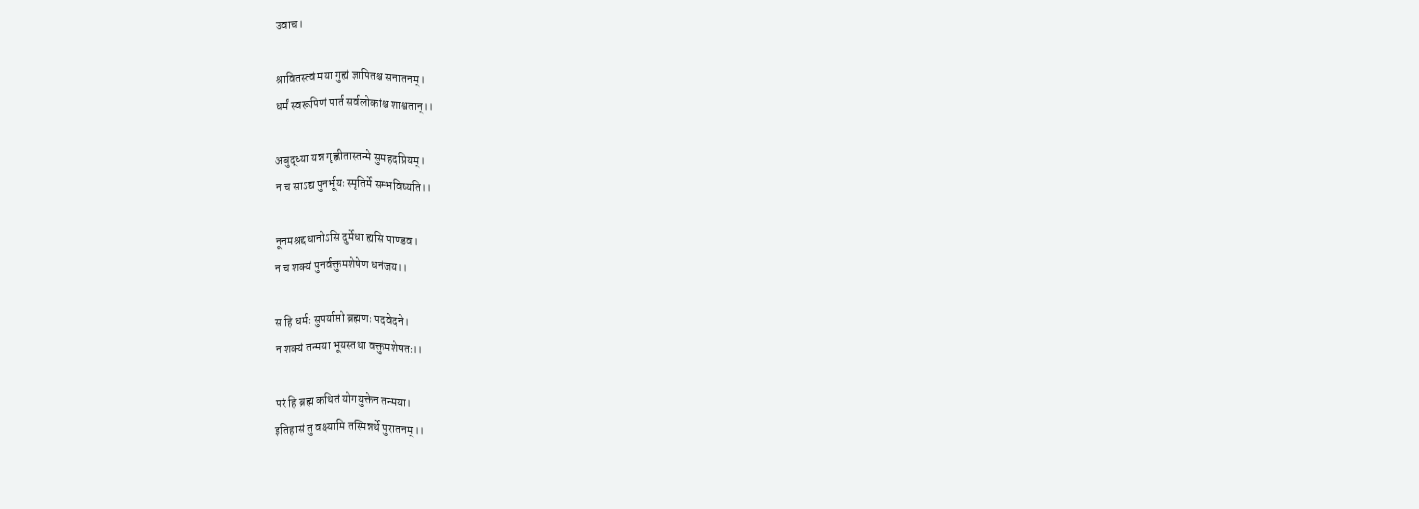उवाच।

श्रावितस्त्वं मया गुह्यं ज्ञापितश्च सनातनम्।
धर्मं स्वरूपिणं पार्त सर्वलोकांश्च शाश्वतान्।।

अबुद्ध्या यन्न गृह्णीतास्तन्मे सुमहदप्रियम्।
न च साऽद्य पुनर्भूयः स्मृतिर्मे सम्भविष्यति।।

नूनमश्रद्दधानोऽसि दुर्मेधा ह्यसि पाण्डव।
न च शक्यं पुनर्वक्तुमशेषेण धनंजय।।

स हि धर्मः सुपर्याप्तो ब्रह्मणः पदवेदने।
न शक्यं तन्मया भूयस्तथा वक्तुमशेषतः।।

परं हि ब्रह्म कथितं योगयुक्तेन तन्मया।
इतिहासं तु वक्ष्यामि तस्मिन्नर्थे पुरातनम्।।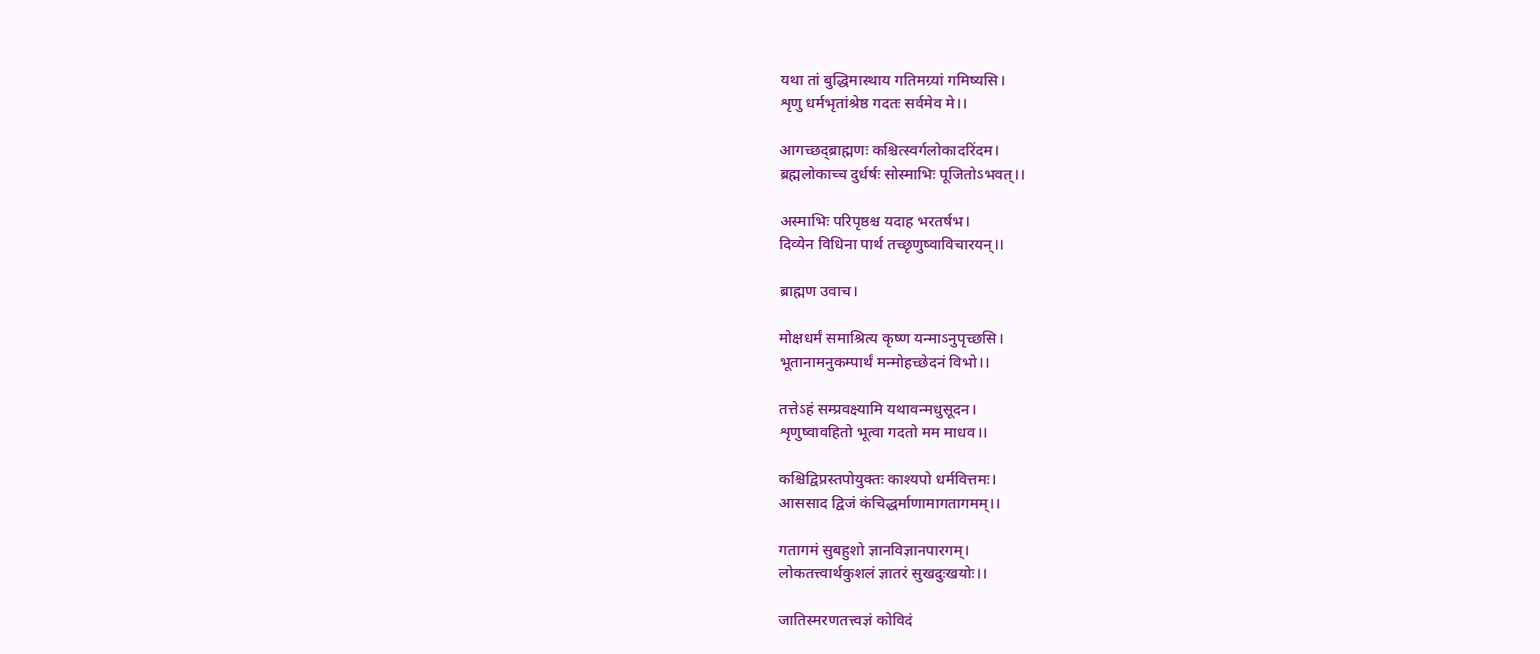यथा तां बुद्धिमास्थाय गतिमग्र्यां गमिष्यसि।
शृणु धर्मभृतांश्रेष्ठ गदतः सर्वमेव मे।।

आगच्छद्ब्राह्मणः कश्चित्स्वर्गलोकादरिंदम।
ब्रह्मलोकाच्च दुर्धर्षः सोस्माभिः पूजितोऽभवत्।।

अस्माभिः परिपृष्ठश्च यदाह भरतर्षभ।
दिव्येन विधिना पार्थ तच्छृणुष्वाविचारयन्।।

ब्राह्मण उवाच।

मोक्षधर्मं समाश्रित्य कृष्ण यन्माऽनुपृच्छसि।
भूतानामनुकम्पार्थं मन्मोहच्छेदनं विभो।।

तत्तेऽहं सम्प्रवक्ष्यामि यथावन्मधुसूदन।
शृणुष्वावहितो भूत्वा गदतो मम माधव।।

कश्चिद्विप्रस्तपोयुक्तः काश्यपो धर्मवित्तमः।
आससाद द्विजं कंचिद्धर्माणामागतागमम्।।

गतागमं सुबहुशो ज्ञानविज्ञानपारगम्।
लोकतत्त्वार्थकुशलं ज्ञातरं सुखदुःखयोः।।

जातिस्मरणतत्त्वज्ञं कोविदं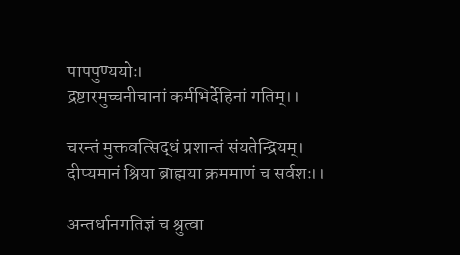पापपुण्ययोः।
द्रष्टारमुच्चनीचानां कर्मभिर्देहिनां गतिम्।।

चरन्तं मुक्तवत्सिद्धं प्रशान्तं संयतेन्द्रियम्।
दीप्यमानं श्रिया ब्राह्मया क्रममाणं च सर्वशः।।

अन्तर्धानगतिज्ञं च श्रुत्वा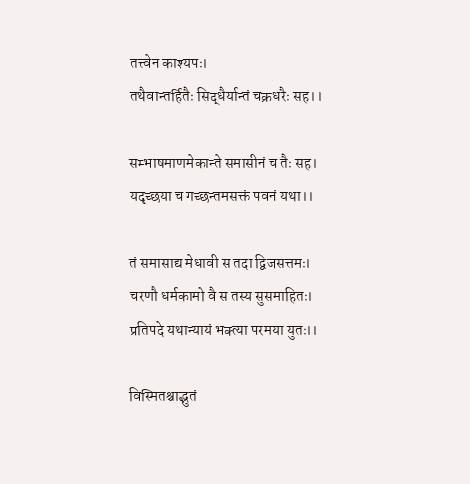तत्त्वेन काश्यपः।
तथैवान्तर्हितैः सिद्धैर्यान्तं चक्रधरैः सह।।

सम्भाषमाणमेकान्ते समासीनं च तैः सह।
यदृच्छया च गच्छन्तमसक्तं पवनं यथा।।

तं समासाद्य मेधावी स तदा द्विजसत्तमः।
चरणौ धर्मकामो वै स तस्य सुसमाहितः।
प्रतिपदे यथान्यायं भक्त्या परमया युतः।।

विस्मितश्चाद्भुतं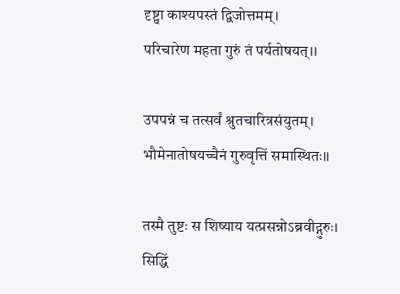दृष्ट्वा काश्यपस्तं द्विजोत्तमम्।
परिचारेण महता गुरुं तं पर्यतोषयत्।।

उपपन्नं च तत्सर्वं श्रुतचारित्रसंयुतम्।
भौमेनातोषयच्चैनं गुरुवृत्तिं समास्थितः।।

तस्मै तुष्टः स शिष्याय यत्प्रसन्नोऽब्रवीद्गुरुः।
सिद्धिं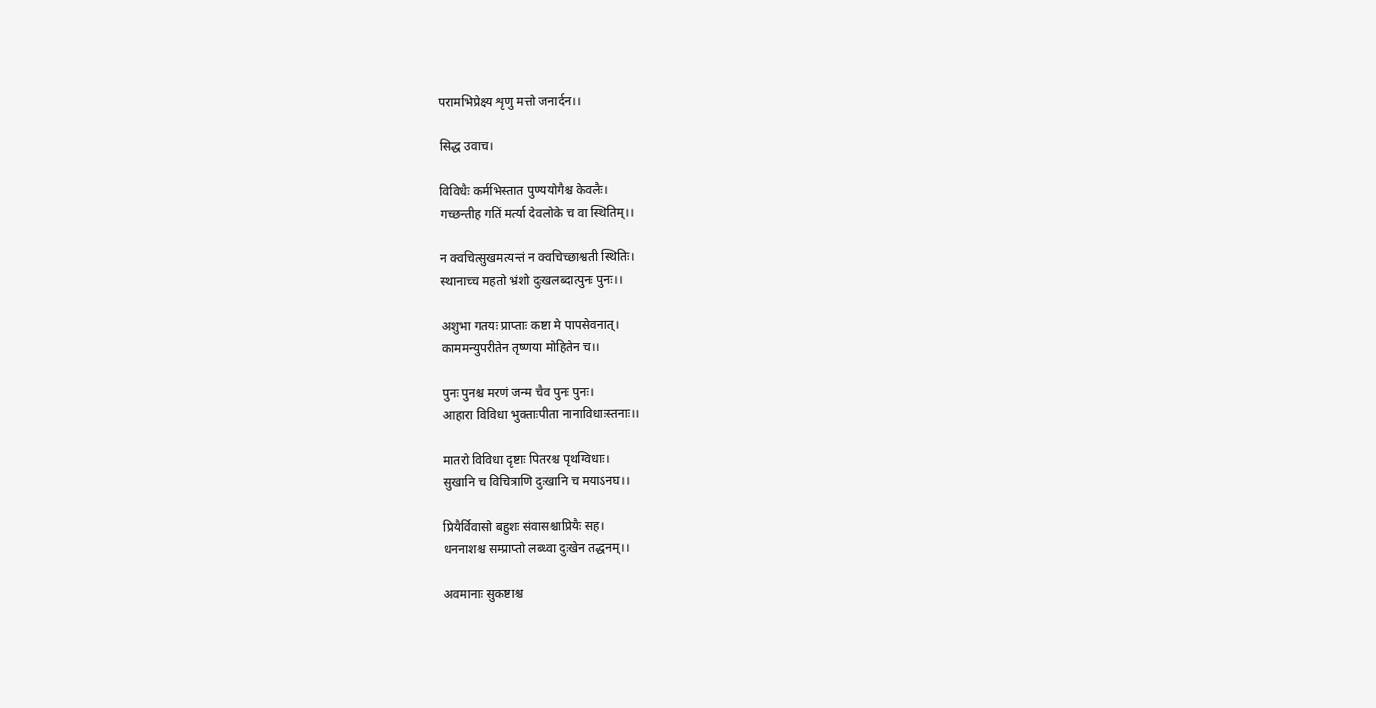परामभिप्रेक्ष्य शृणु मत्तो जनार्दन।।

सिद्ध उवाच।

विविधैः कर्मभिस्तात पुण्ययोगैश्च केवलैः।
गच्छन्तीह गतिं मर्त्या देवलोके च वा स्थितिम्।।

न क्वचित्सुखमत्यन्तं न क्वचिच्छाश्वती स्थितिः।
स्थानाच्च महतो भ्रंशो दुःखलब्दात्पुनः पुनः।।

अशुभा गतयः प्राप्ताः कष्टा मे पापसेवनात्।
काममन्युपरीतेन तृष्णया मोहितेन च।।

पुनः पुनश्च मरणं जन्म चैव पुनः पुनः।
आहारा विविधा भुक्ताःपीता नानाविधाःस्तनाः।।

मातरो विविधा दृष्टाः पितरश्च पृथग्विधाः।
सुखानि च विचित्राणि दुःखानि च मयाऽनघ।।

प्रियैर्विवासो बहुशः संवासश्चाप्रियैः सह।
धननाशश्च सम्प्राप्तो लब्ध्वा दुःखेन तद्धनम्।।

अवमानाः सुकष्टाश्च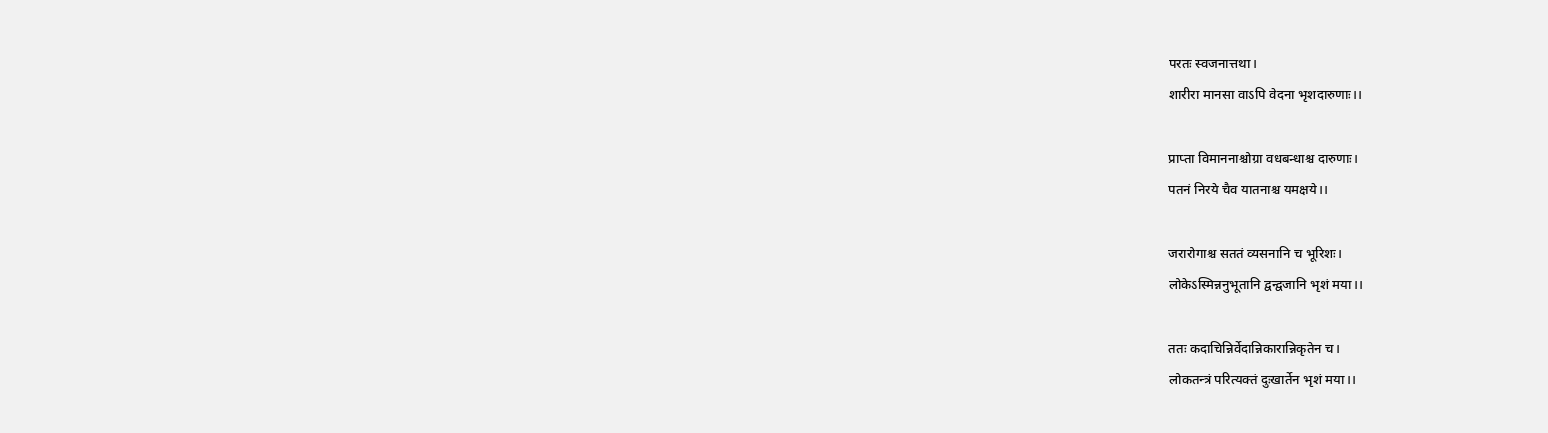परतः स्वजनात्तथा।
शारीरा मानसा वाऽपि वेदना भृशदारुणाः।।

प्राप्ता विमाननाश्चोग्रा वधबन्धाश्च दारुणाः।
पतनं निरये चैव यातनाश्च यमक्षये।।

जरारोगाश्च सततं व्यसनानि च भूरिशः।
लोकेऽस्मिन्ननुभूतानि द्वन्द्वजानि भृशं मया।।

ततः कदाचिन्निर्वेदान्निकारान्निकृतेन च।
लोकतन्त्रं परित्यक्तं दुःखार्तेन भृशं मया।।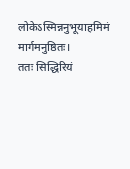लोकेऽस्मिन्ननुभूयाहमिमं मार्गमनुष्ठितः।
ततः सिद्धिरियं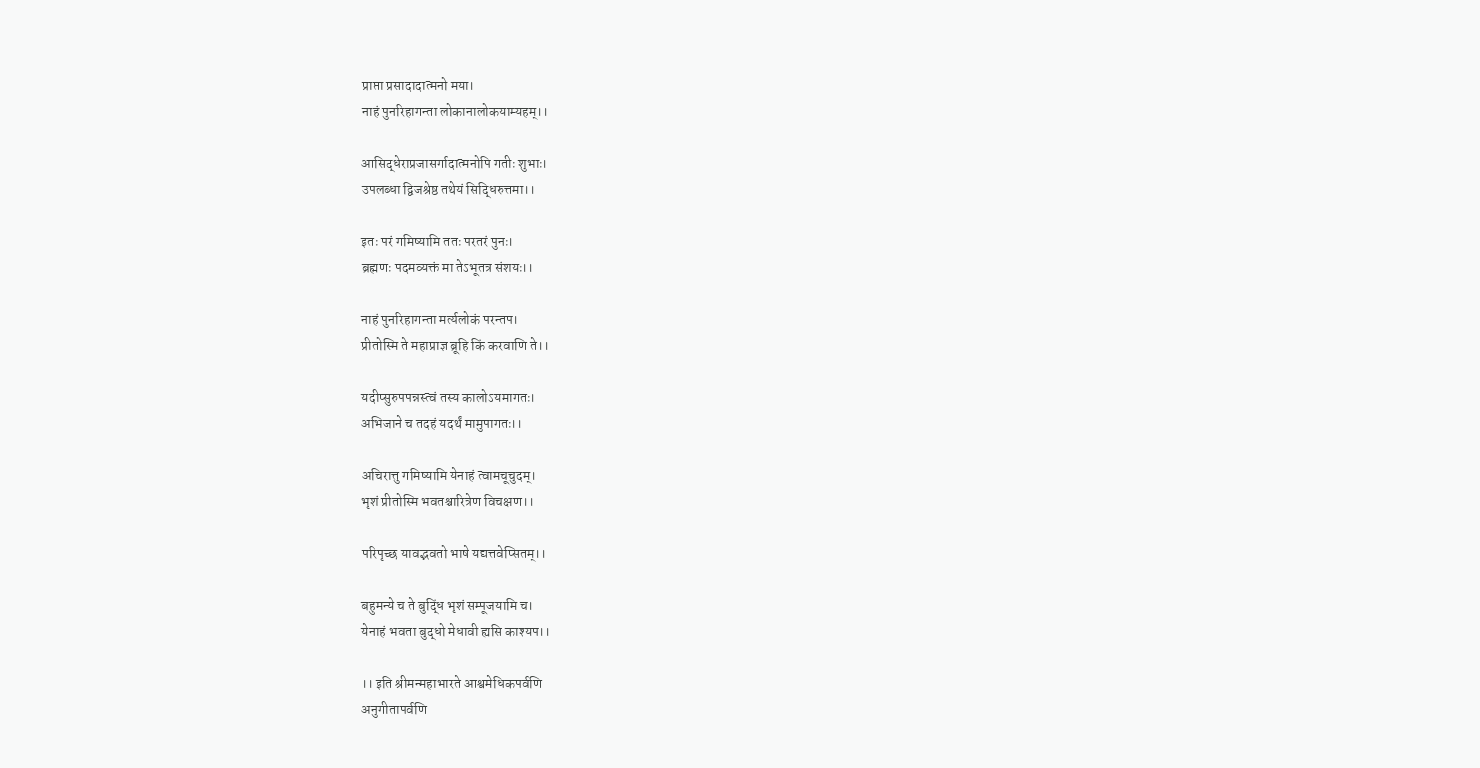प्राप्ता प्रसादादात्मनो मया।
नाहं पुनरिहागन्ता लोकानालोकयाम्यहम्।।

आसिद्धेराप्रजासर्गादात्मनोपि गतीः शुभाः।
उपलब्धा द्विजश्रेष्ठ तथेयं सिद्धिरुत्तमा।।

इतः परं गमिष्यामि ततः परतरं पुनः।
ब्रह्मणः पदमव्यक्तं मा तेऽभूतत्र संशयः।।

नाहं पुनरिहागन्ता मर्त्यलोकं परन्तप।
प्रीतोस्मि ते महाप्राज्ञ ब्रूहि किं करवाणि ते।।

यदीप्सुरुपपन्नस्त्वं तस्य कालोऽयमागतः।
अभिजाने च तदहं यदर्थं मामुपागतः।।

अचिरात्तु गमिष्यामि येनाहं त्वामचूचुदम्।
भृशं प्रीतोस्मि भवतश्चारित्रेण विचक्षण।।

परिपृच्छ यावद्भवतो भाषे यद्यत्तवेप्सितम्।।

बहुमन्ये च ते बुद्धिं भृशं सम्पूजयामि च।
येनाहं भवता बुद्धो मेधावी ह्यसि काश्यप।।

।। इति श्रीमन्महाभारते आश्वमेधिकपर्वणि
अनुगीतापर्वणि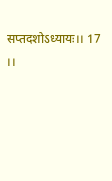सप्तदशोऽध्यायः।। 17 ।।